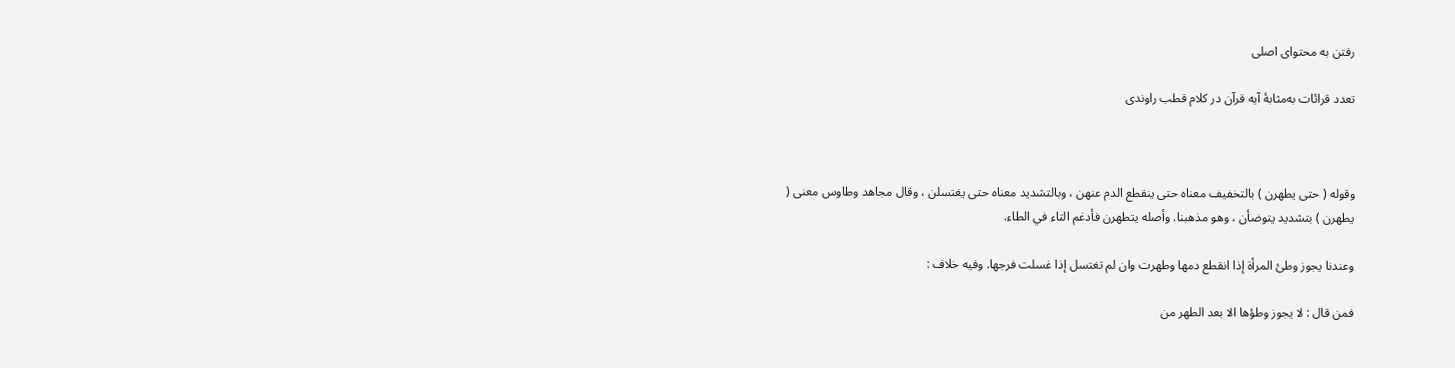رفتن به محتوای اصلی

تعدد قرائات به‌مثابۀ آیه قرآن در کلام قطب راوندی



وقوله ( حتى يطهرن ) بالتخفيف معناه حتى ينقطع الدم عنهن ، وبالتشديد معناه حتى يغتسلن ، وقال مجاهد وطاوس معنى ( يطهرن ) بتشديد يتوضأن ، وهو مذهبنا. وأصله يتطهرن فأدغم التاء في الطاء.

وعندنا يجوز وطئ المرأة إذا انقطع دمها وطهرت وان لم تغتسل إذا غسلت فرجها. وفيه خلاف :

فمن قال : لا يجوز وطؤها الا بعد الطهر من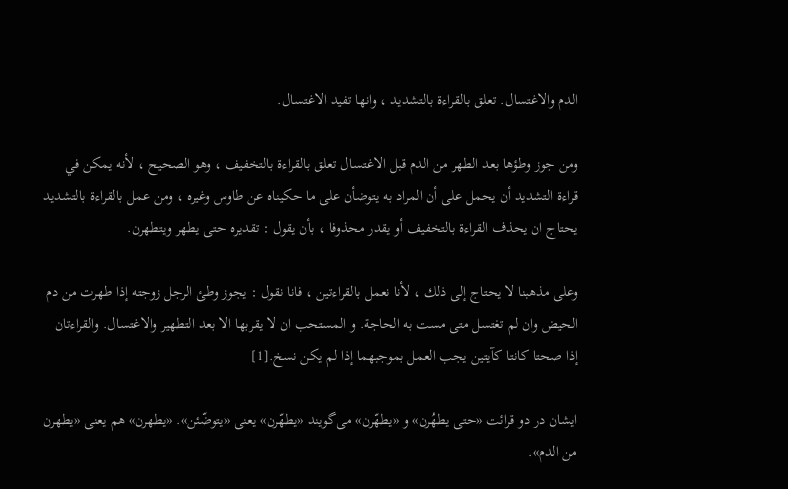الدم والاغتسال. تعلق بالقراءة بالتشديد ، وانها تفيد الاغتسال.

ومن جوز وطؤها بعد الطهر من الدم قبل الاغتسال تعلق بالقراءة بالتخفيف ، وهو الصحيح ، لأنه يمكن في قراءة التشديد أن يحمل على أن المراد به يتوضأن على ما حكيناه عن طاوس وغيره ، ومن عمل بالقراءة بالتشديد يحتاج ان يحذف القراءة بالتخفيف أو يقدر محذوفا ، بأن يقول : تقديره حتى يطهر ويتطهرن.

وعلى مذهبنا لا يحتاج إلى ذلك ، لأنا نعمل بالقراءتين ، فانا نقول : يجوز وطئ الرجل زوجته إذا طهرت من دم الحيض وان لم تغتسل متى مست به الحاجة. و المستحب ان لا يقربها الا بعد التطهير والاغتسال. والقراءتان إذا صحتا كانتا كآيتين يجب العمل بموجبهما إذا لم يكن نسخ.[1]

ایشان در دو قرائت «حتى يطهُرن» و «یطهّرن» می‌گویند «يطهّرن» یعنی «یتوضّئن». «یطهرن» هم یعنی «یطهرن من الدم».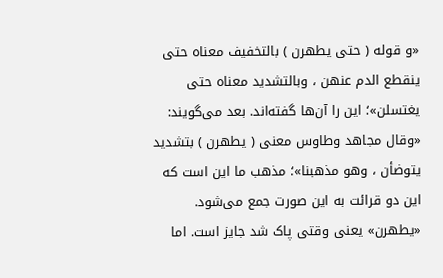«و قوله ( حتى يطهرن ) بالتخفيف معناه حتى ينقطع الدم عنهن ، وبالتشديد معناه حتى يغتسلن»؛ این‌ را آن‌ها گفته‌اند. بعد می‌گویند: «وقال مجاهد وطاوس معنى ( يطهرن ) بتشديد يتوضأن ، وهو مذهبنا»؛ مذهب ما این است که این دو قرائت به این صورت جمع می‌شود. «یطهرن» یعنی وقتی پاک شد جایز است. اما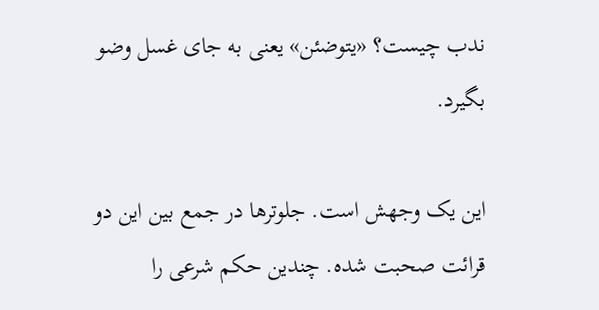ندب چیست؟ «یتوضئن» یعنی به جای غسل وضو بگیرد.

این یک وجهش است. جلوترها در جمع بین این دو قرائت صحبت شده. چندین حکم شرعی را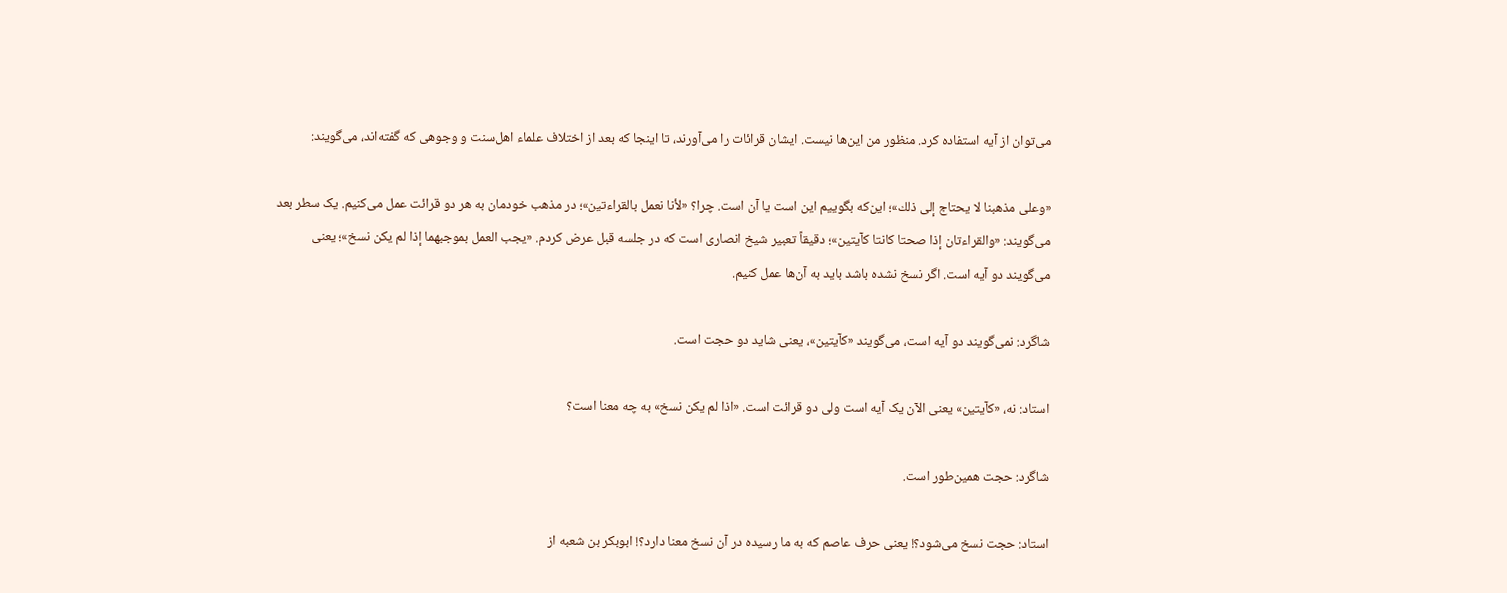می‌توان از آیه استفاده کرد. منظور من این‌ها نیست. ایشان قرائات را می‌آورند، تا اینجا که بعد از اختلاف علماء اهل‌سنت و وجوهی که گفته‌اند، می‌گویند:

«وعلى مذهبنا لا يحتاج إلى ذلك»؛ این‌که بگوییم این است یا آن است. چرا؟ «لأنا نعمل بالقراءتين»؛ در مذهب خودمان به هر دو قرائت عمل می‌کنیم. یک سطر بعد می‌گویند: «والقراءتان إذا صحتا كانتا كآيتين»؛ دقیقاً تعبیر شیخ انصاری است که در جلسه قبل عرض کردم. «يجب العمل بموجبهما إذا لم يكن نسخ»؛ یعنی می‌گویند دو آیه است. اگر نسخ نشده باشد باید به آن‌ها عمل کنیم.

شاگرد: نمی‌گویند دو آیه است، می‌گویند «کآیتین»، یعنی شاید دو حجت است.

استاد: نه، «کآیتین» یعنی الآن یک آیه است ولی دو قرائت است. «اذا لم یکن نسخ» به چه معنا است؟

شاگرد: حجت همین‌طور است.

استاد: حجت نسخ می‌شود؟! یعنی حرف عاصم که به ما رسیده در آن نسخ معنا دارد؟! ابوبکر بن شعبه از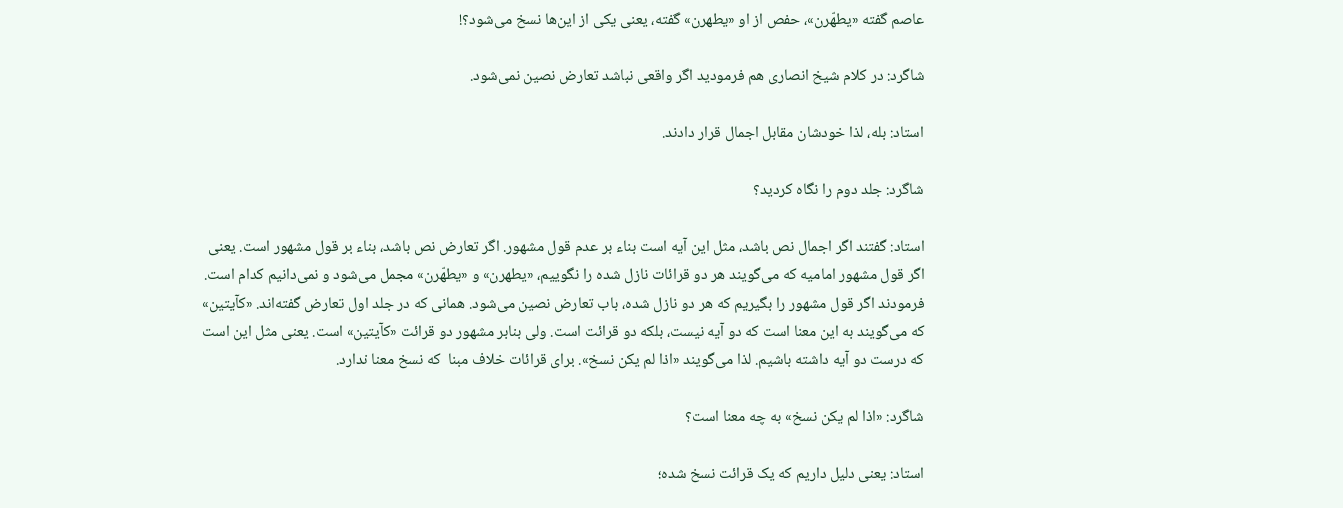عاصم گفته «یطهّرن»، حفص از او «یطهرن» گفته، یعنی یکی از این‌ها نسخ می‌شود؟!

شاگرد: در کلام شیخ انصاری هم فرمودید اگر واقعی نباشد تعارض نصین نمی‌شود.

استاد: بله، لذا خودشان مقابل اجمال قرار دادند.

شاگرد: جلد دوم را نگاه کردید؟

استاد: گفتند اگر اجمال نص باشد، مثل این آیه است بناء بر عدم قول مشهور. اگر تعارض نص باشد، بناء بر قول مشهور است. یعنی اگر قول مشهور امامیه که می‌گویند هر دو قرائات نازل شده را نگوییم، «یطهرن» و «یطهّرن» مجمل می‌شود و نمی‌دانیم کدام است. فرمودند اگر قول مشهور را بگیریم که هر دو نازل شده، باب تعارض نصین می‌شود. همانی که در جلد اول تعارض گفته‌اند. «کآیتین» که می‌گویند به این معنا است که دو آیه نیست، بلکه دو قرائت است. ولی بنابر مشهور دو قرائت «کآیتین» است. یعنی مثل این است که درست دو آیه داشته باشیم. لذا می‌گویند «اذا لم یکن نسخ». برای قرائات خلاف مبنا  که نسخ معنا ندارد.

شاگرد: «اذا لم یکن نسخ» به چه معنا است؟

استاد: یعنی دلیل داریم که یک قرائت نسخ شده؛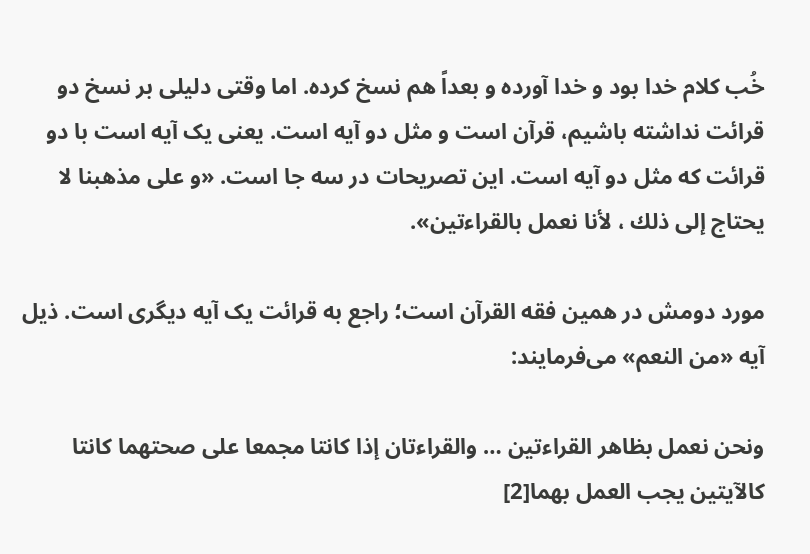خُب کلام خدا بود و خدا آورده و بعداً هم نسخ کرده. اما وقتی دلیلی بر نسخ دو قرائت نداشته باشیم، قرآن است و مثل دو‌ آیه است. یعنی یک آیه است با دو قرائت که مثل دو آیه است. این تصریحات در سه جا است. «و على مذهبنا لا يحتاج إلى ذلك ، لأنا نعمل بالقراءتين».

مورد دومش در همین فقه القرآن است؛ راجع به قرائت یک آیه دیگری است. ذیل آیه «من النعم» می‌فرمایند:

ونحن نعمل بظاهر القراءتين … والقراءتان إذا كانتا مجمعا على صحتهما كانتا كالآيتين يجب العمل بهما[2]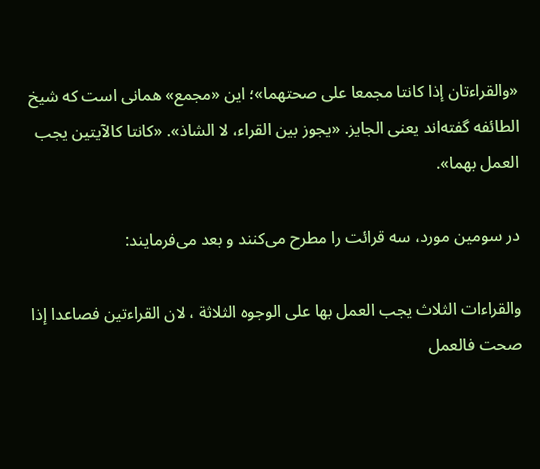«والقراءتان إذا كانتا مجمعا على صحتهما»؛ این «مجمع» همانی است که شیخ الطائفه گفته‌اند یعنی الجایز. «یجوز بین القراء، لا الشاذ». «كانتا كالآيتين يجب العمل بهما».

در سومین مورد، سه قرائت را مطرح می‌کنند و بعد می‌فرمایند:

والقراءات الثلاث يجب العمل بها على الوجوه الثلاثة ، لان القراءتين فصاعدا إذا صحت فالعمل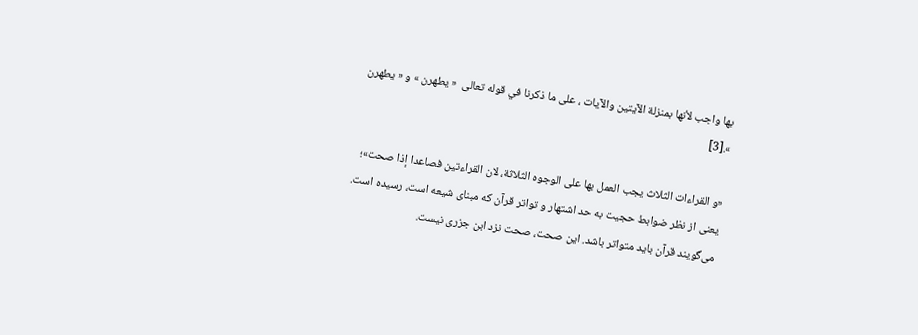بها واجب لأنها بمنزلة الآيتين والآيات ، على ما ذكرنا في قوله تعالى  « يطهرن » و « يطهرن ».[3]

«و القراءات الثلاث يجب العمل بها على الوجوه الثلاثة، لان القراءتين فصاعدا إذا صحت»؛ یعنی از نظر ضوابط حجیت به حد اشتهار و تواتر قرآن که مبنای شیعه است، رسیده است. می‌گویند قرآن باید متواتر باشد. این صحت، صحت نزد ابن جزری نیست.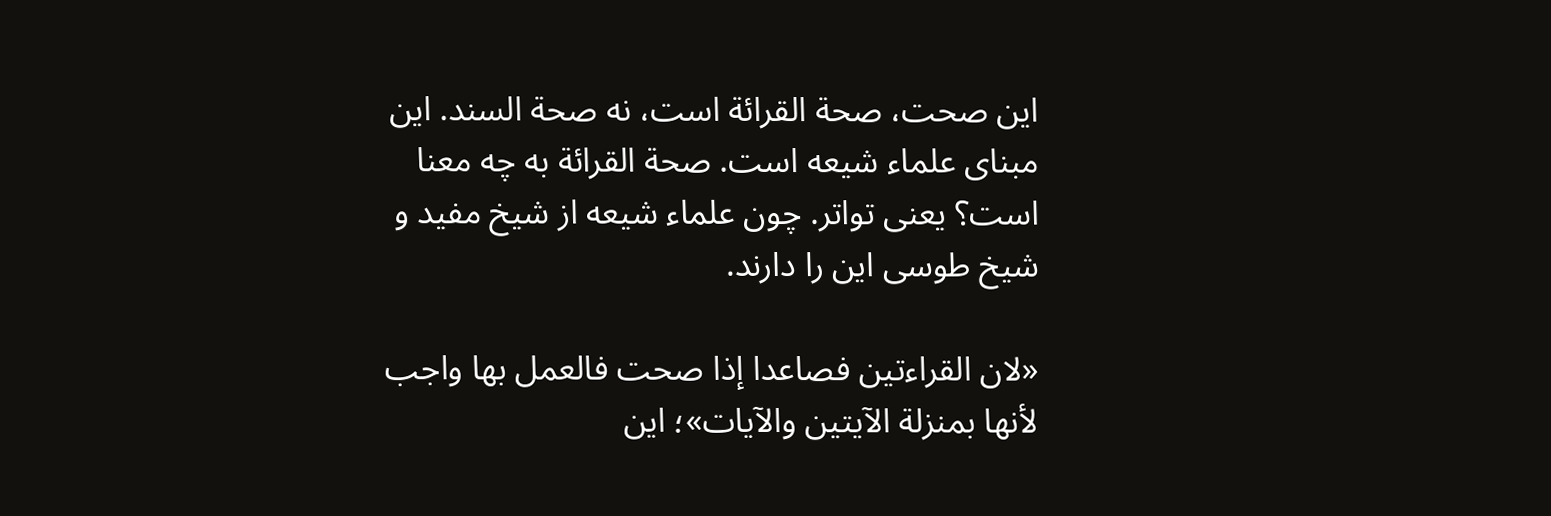این صحت، صحة القرائة است، نه صحة السند. این مبنای علماء شیعه است. صحة القرائة به چه معنا است؟ یعنی تواتر. چون علماء شیعه از شیخ مفید و شیخ طوسی این را دارند.

«لان القراءتين فصاعدا إذا صحت فالعمل بها واجب لأنها بمنزلة الآيتين والآيات»؛ این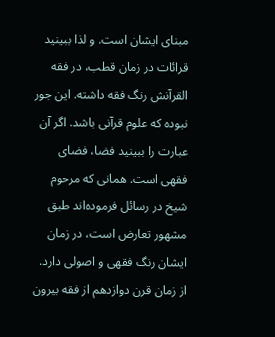مبنای ایشان است. و لذا ببینید قرائات در زمان قطب، در فقه القرآنش رنگ فقه داشته. این جور نبوده که علوم قرآنی باشد. اگر آن عبارت را ببینید فضا، فضای فقهی است. همانی که مرحوم شیخ در رسائل فرموده‌اند طبق مشهور تعارض است، در زمان ایشان رنگ فقهی و اصولی دارد. از زمان قرن دوازدهم از فقه بیرون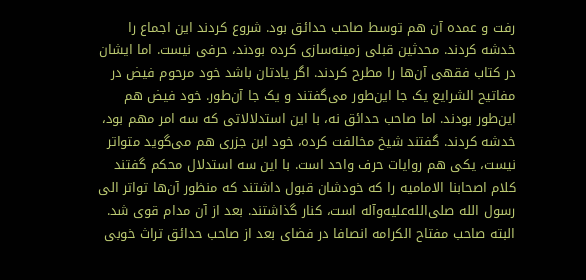رفت و عمده آن هم توسط صاحب حدائق بود. شروع کردند این اجماع را خدشه کردند. محدثین قبلی زمینه‌سازی کرده بودند، حرفی نیست. اما ایشان در کتاب فقهی آن‌ها را مطرح کردند. اگر یادتان باشد خود مرحوم فیض در مفاتیح الشرایع یک جا این‌طور می‌گفتند و یک جا آن‌طور. خود فیض هم این‌طور بودند. اما صاحب حدائق نه، با این استدلالاتی که سه امر مهم بود، خدشه کردند. گفتند شیخ مخالفت کرده، خود ابن جزری هم می‌گوید متواتر نیست، یکی هم روایات حرف واحد است. با این سه استدلال محکم گفتند کلام اصحابنا الامامیه را که خودشان قبول داشتند که منظور آن‌ها تواتر الی رسول الله صلی‌الله‌علیه‌وآله است، کنار گذاشتند. بعد از آن مدام قوی شد. البته صاحب مفتاح الکرامه انصافا در فضای بعد از صاحب حدائق تراث خوبی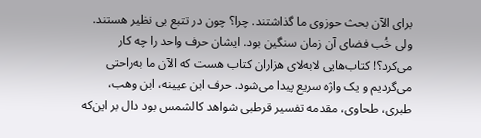برای الآن بحث حوزوی ما گذاشتند. چرا؟ چون در تتبع بی نظیر هستند. ولی خُب فضای آن زمان سنگین بود. ایشان حرف واحد را چه کار می‌کرد؟! کتاب‌هایی لابه‌لای هزاران کتاب‌ هست که الآن ما به‌راحتی می‌گردیم و یک واژه سریع پیدا می‌شود. حرف ابن عیینه، ابن وهب، طبری، طحاوی، مقدمه تفسیر قرطبی شواهد کالشمس بود دال بر این‌که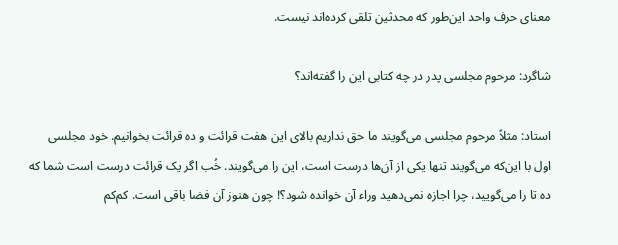معنای حرف واحد این‌طور که محدثین تلقی کرده‌اند نیست.

شاگرد: مرحوم مجلسی پدر در چه کتابی این را گفته‌اند؟

استاد: مثلاً مرحوم مجلسی می‌گویند ما حق نداریم بالای این هفت قرائت و ده قرائت بخوانیم. خود مجلسی اول با این‌که می‌گویند تنها یکی از آن‌ها درست است، این را می‌گویند. خُب اگر یک قرائت درست است شما که ده تا را می‌گویید، چرا اجازه نمی‌دهید وراء آن خوانده شود؟! چون هنوز آن فضا باقی است. کم‌کم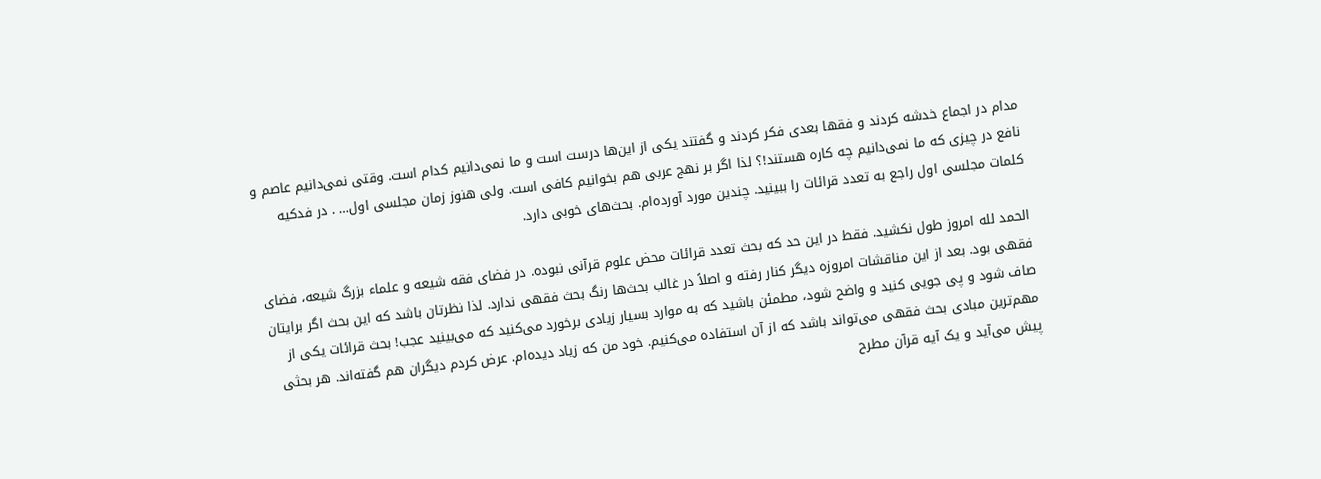مدام در اجماع خدشه کردند و فقها بعدی فکر کردند و گفتند یکی از این‌ها درست است و ما نمی‌دانیم کدام است. وقتی نمی‌دانیم عاصم و نافع در چیزی که ما نمی‌دانیم چه کاره هستند!؟ لذا اگر بر نهج عربی هم بخوانیم کافی است. ولی هنوز زمان مجلسی اول… . در فدکیه کلمات مجلسی اول راجع به تعدد قرائات را ببینید. چندین مورد آورده‌ام. بحث‌های خوبی دارد.

الحمد لله امروز طول نکشید. فقط در این حد که بحث تعدد قرائات محض علوم قرآنی نبوده. در فضای فقه شیعه و علماء بزرگ شیعه، فضای فقهی بود. بعد از این مناقشات امروزه دیگر کنار رفته و اصلاً در غالب بحث‌ها رنگ بحث فقهی ندارد. لذا نظرتان باشد که این بحث اگر برایتان صاف شود و پی جویی کنید و واضح شود، مطمئن باشید که به موارد بسیار زیادی برخورد می‌کنید که می‌بینید عجب! بحث قرائات یکی از مهم‌ترین مبادی بحث فقهی می‌تواند باشد که از آن استفاده می‌کنیم. خود من که زیاد دیده‌ام. عرض کردم دیگران هم گفته‌اند. هر بحثی پیش می‌آید و یک آیه قرآن مطرح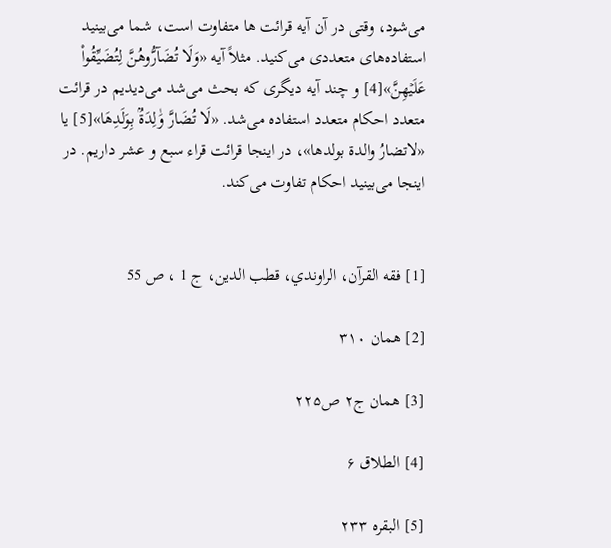می‌شود، وقتی در آن آیه قرائت ها متفاوت است، شما می‌بینید استفاده‌های متعددی می‌کنید. مثلاً آیه «وَلَا تُضَآرُّوهُنَّ لِتُضَيِّقُواْ عَلَيۡهِنَّ»[4] و چند آیه دیگری که بحث می‌شد می‌دیدیم در قرائت متعدد احکام متعدد استفاده می‌شد. «لَا تُضَارَّ وَٰلِدَةُۢ بِوَلَدِهَا»[5] یا «لاتضارُ والدة بولدها»، در اینجا قرائت قراء سبع و عشر داریم. در اینجا می‌بینید احکام تفاوت می‌کند.


[1] فقه القرآن، الراوندي، قطب الدين، ج 1 ، ص 55

[2] همان ٣١٠

[3] همان ج٢ ص٢٢۵

[4] الطلاق ۶

[5] البقره ٢٣٣